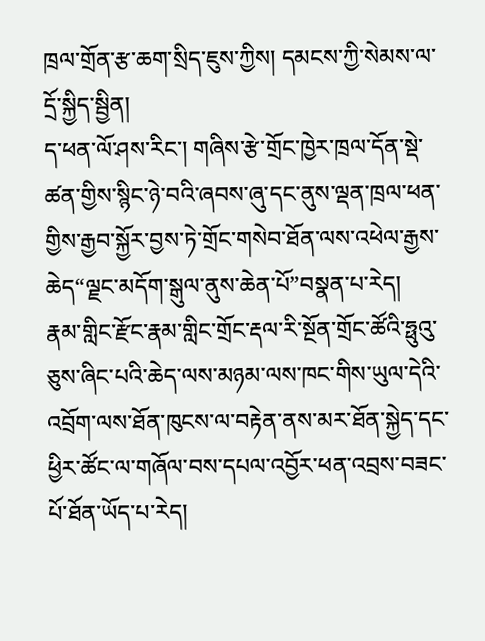ཁྲལ་གྲོན་རྩ་ཆག་སྲིད་ཇུས་ཀྱིས། དམངས་ཀྱི་སེམས་ལ་དྲོ་སྐྱིད་སྦྱིན།
ད་ཕན་ལོ་ཤས་རིང་། གཞིས་རྩེ་གྲོང་ཁྱེར་ཁྲལ་དོན་སྡེ་ཚན་གྱིས་སྙིང་ཉེ་བའི་ཞབས་ཞུ་དང་ནུས་ལྡན་ཁྲལ་ཕན་གྱིས་རྒྱབ་སྐྱོར་བྱས་ཏེ་གྲོང་གསེབ་ཐོན་ལས་འཕེལ་རྒྱས་ཆེད“ལྗང་མདོག་སྒུལ་ནུས་ཆེན་པོ”བསྣན་པ་རེད།
རྣམ་གླིང་རྫོང་རྣམ་གླིང་གྲོང་རྡལ་རི་སྔོན་གྲོང་ཚོའི་ཧྥུའུ་ཅུས་ཞིང་པའི་ཆེད་ལས་མཉམ་ལས་ཁང་གིས་ཡུལ་དེའི་འབྲོག་ལས་ཐོན་ཁུངས་ལ་བརྟེན་ནས་མར་ཐོན་སྐྱེད་དང་ཕྱིར་ཚོང་ལ་གཞོལ་བས་དཔལ་འབྱོར་ཕན་འབྲས་བཟང་པོ་ཐོན་ཡོད་པ་རེད།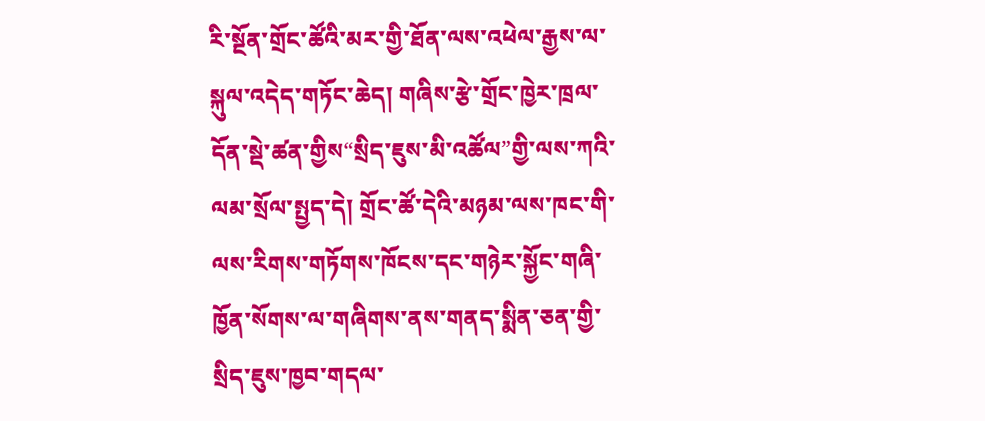རི་སྔོན་གྲོང་ཚོའི་མར་གྱི་ཐོན་ལས་འཕེལ་རྒྱས་ལ་སྐུལ་འདེད་གཏོང་ཆེད། གཞིས་རྩེ་གྲོང་ཁྱེར་ཁྲལ་དོན་སྡེ་ཚན་གྱིས“སྲིད་ཇུས་མི་འཚོལ”གྱི་ལས་ཀའི་ལམ་སྲོལ་སྤྱད་དེ། གྲོང་ཚོ་དེའི་མཉམ་ལས་ཁང་གི་ལས་རིགས་གཏོགས་ཁོངས་དང་གཉེར་སྐྱོང་གཞི་ཁྱོན་སོགས་ལ་གཞིགས་ནས་གནད་སྨིན་ཅན་གྱི་སྲིད་ཇུས་ཁྱབ་གདལ་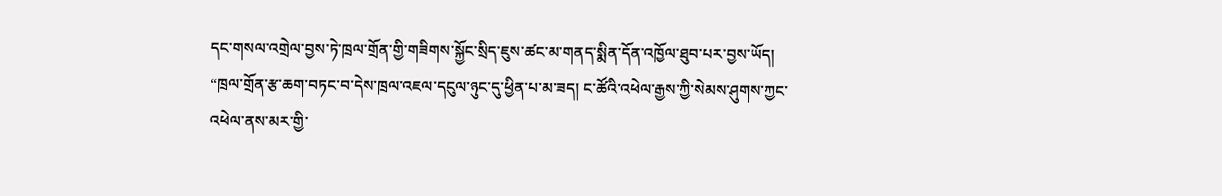དང་གསལ་འགྲེལ་བྱས་ཏེ་ཁྲལ་གྲོན་གྱི་གཟིགས་སྐྱོང་སྲིད་ཇུས་ཚང་མ་གནད་སྨིན་དོན་འཁྱོལ་ཐུབ་པར་བྱས་ཡོད།
“ཁྲལ་གྲོན་རྩ་ཆག་བཏང་བ་དེས་ཁྲལ་འཇལ་དངུལ་ཉུང་དུ་ཕྱིན་པ་མ་ཟད། ང་ཚོའི་འཕེལ་རྒྱས་ཀྱི་སེམས་ཤུགས་ཀྱང་འཕེལ་ནས་མར་གྱི་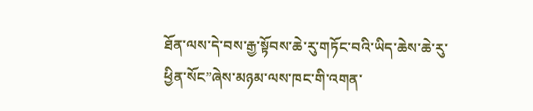ཐོན་ལས་དེ་བས་རྒྱ་སྟོབས་ཆེ་རུ་གཏོང་བའི་ཡིད་ཆེས་ཆེ་རུ་ཕྱིན་སོང”ཞེས་མཉམ་ལས་ཁང་གི་འགན་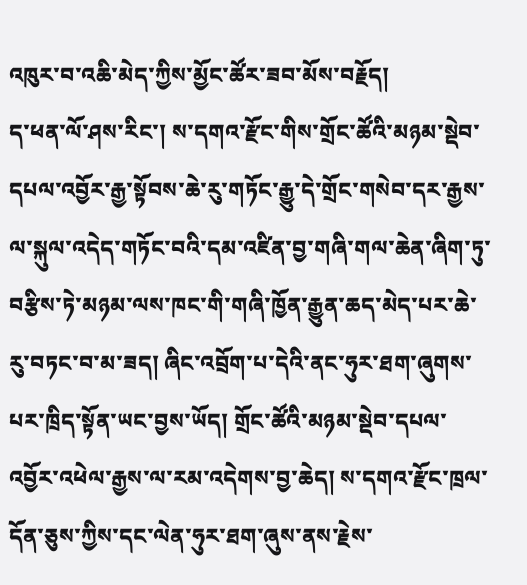འཁུར་བ་འཆི་མེད་ཀྱིས་མྱོང་ཚོར་ཟབ་མོས་བརྗོད།
ད་ཕན་ལོ་ཤས་རིང་། ས་དགའ་རྫོང་གིས་གྲོང་ཚོའི་མཉམ་སྡེབ་དཔལ་འབྱོར་རྒྱ་སྟོབས་ཆེ་རུ་གཏོང་རྒྱུ་དེ་གྲོང་གསེབ་དར་རྒྱས་ལ་སྐུལ་འདེད་གཏོང་བའི་དམ་འཛིན་བྱ་གཞི་གལ་ཆེན་ཞིག་ཏུ་བརྩིས་ཏེ་མཉམ་ལས་ཁང་གི་གཞི་ཁྱོན་རྒྱུན་ཆད་མེད་པར་ཆེ་རུ་བཏང་བ་མ་ཟད། ཞིང་འབྲོག་པ་དེའི་ནང་ཧུར་ཐག་ཞུགས་པར་ཁྲིད་སྟོན་ཡང་བྱས་ཡོད། གྲོང་ཚོའི་མཉམ་སྡེབ་དཔལ་འབྱོར་འཕེལ་རྒྱས་ལ་རམ་འདེགས་བྱ་ཆེད། ས་དགའ་རྫོང་ཁྲལ་དོན་ཅུས་ཀྱིས་དང་ལེན་ཧུར་ཐག་ཞུས་ནས་རྗེས་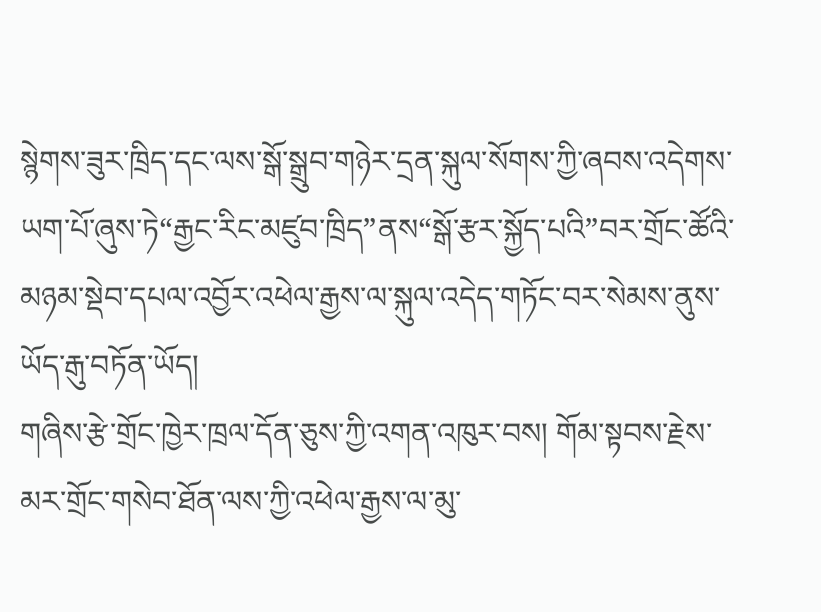སྙེགས་ཟུར་ཁྲིད་དང་ལས་སྒོ་སྒྲུབ་གཉེར་དྲན་སྐུལ་སོགས་ཀྱི་ཞབས་འདེགས་ཡག་པོ་ཞུས་ཏེ“རྒྱང་རིང་མཛུབ་ཁྲིད”ནས“སྒོ་རྩར་སྐྱོད་པའི”བར་གྲོང་ཚོའི་མཉམ་སྡེབ་དཔལ་འབྱོར་འཕེལ་རྒྱས་ལ་སྐུལ་འདེད་གཏོང་བར་སེམས་ནུས་ཡོད་རྒུ་བཏོན་ཡོད།
གཞིས་རྩེ་གྲོང་ཁྱེར་ཁྲལ་དོན་ཅུས་ཀྱི་འགན་འཁུར་བས། གོམ་སྟབས་རྗེས་མར་གྲོང་གསེབ་ཐོན་ལས་ཀྱི་འཕེལ་རྒྱས་ལ་མུ་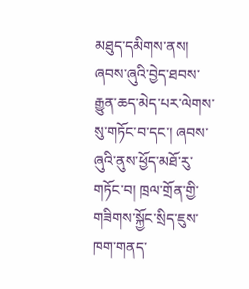མཐུད་དམིགས་ནས། ཞབས་ཞུའི་བྱེད་ཐབས་རྒྱུན་ཆད་མེད་པར་ལེགས་སུ་གཏོང་བ་དང་། ཞབས་ཞུའི་ནུས་ཕྱོད་མཐོ་རུ་གཏོང་བ། ཁྲལ་གྲོན་གྱི་གཟིགས་སྐྱོང་སྲིད་ཇུས་ཁག་གནད་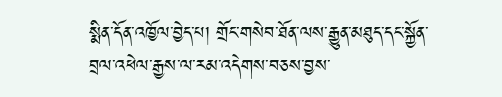སྨིན་དོན་འཁྱོལ་བྱེད་པ། གྲོང་གསེབ་ཐོན་ལས་རྒྱུན་མཐུད་དང་སྐྱོན་བྲལ་འཕེལ་རྒྱས་ལ་རམ་འདེགས་བཅས་བྱས་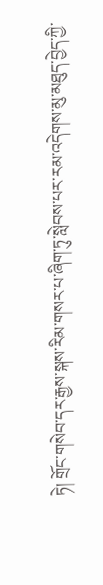ཏེ། གྲོང་གསེབ་དར་རྒྱས་སྐས་རིམ་གསར་པ་ཞིག་ཏུ་སླེབས་པར་རམ་འདེགས་མུ་མཐུད་བྱེད་ཀྱི་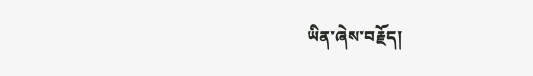ཡིན་ཞེས་བརྗོད།